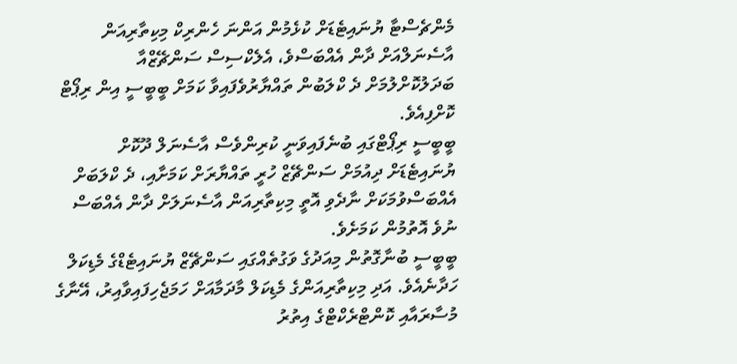މެންޗެސްޓާ ޔުނައިޓެޑަށް ކުޅެމުން އަންނަ ހެންރިކް މިކިތާރިއަން އާސެނަލްއަށް ދާން އެއްބަސްވެ، އެލެކްސިސް ސަންޗޭޒްއާ ބަދަލުކޮށްލުމަށް ދެ ކްލަބުން ތައްޔާރުވެފައިވާ ކަމަށް ބީބީސީ އިން ރިޕޯޓް ކޮށްފިއެވެ.
ބީބީސީ ރިޕޯޓްގައި ބުނެފައިވަނީ ކުރިންވެސް އާސެނަލް ދޫކޮށް ޔުނައިޓެޑަށް ދިއުމަށް ސަންޗޭޒް ހުރީ ތައްޔާރަށް ކަމަށާއި، ދެ ކްލަބަށް އެއްބަސްވުމަކަށް ނާދެވި އޮތީ މިކިތާރިއަން އާސެނަލަށް ދާން އެއްބަސް ނުވެ އޮތުމުން ކަމަށެވެ.
ބީބީސީ ބުނާގޮތުން މިއަދުގެ ވަގުތެއްގައި ސަންޗޭޒް ޔުނައިޓެޑްގެ މެޑިކަލް ހަދާނެއެވެ. އަދި މިކިތާރިއަންގެ މެޑިކަލް މާދަމާއަށް ހަމަޖެހިފައިވާއިރު، އޭނާގެ މުސާރައާއި ކޮންޓްރެކްޓްގެ އިތުރު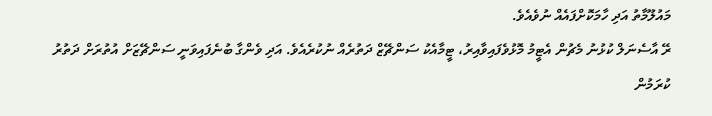މައުލޫމާތު އަދި ހާމަކޮށްފައެއް ނުވެއެވެ.
ރޭ އާސެނަލް ކުޅުނު މެޗުން އެޓީމު މޮޅުވެފައިވާއިރު، ޓީމާއެކު ސަންޗޭޒް ދަތުރެއް ނުކުރެއެވެ. އަދި ވެންގާ ބުނެފައިވަނީ ސަންޗޭޒަށް އުތުރަށް ދަތުރު ކުރަމުން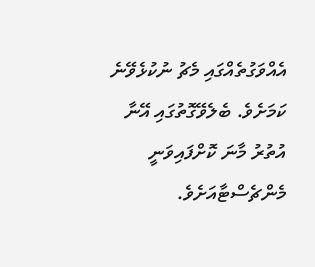އެއްވަގުތެއްގައި މެޗު ނުކުޅެވޭނެ ކަމަށެވެ. ބެލެވޭގޮތުގައި އޭނާ އުތުރު މާނަ ކޮށްފައިވަނީ މެންޗެސްޓާއަށެވެ.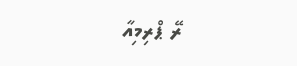ރޭ ޕްރިމިއާ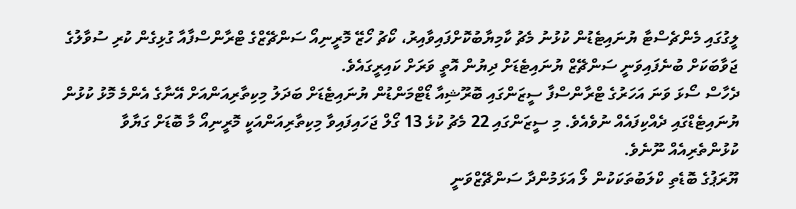ލީގުގައި މެންޗެސްޓާ ޔުނައިޓެޑުން ކުޅުނު މެޗު ކާމިޔާބުކޮށްފައިވާއިރު، ކޯޗު ހޯޒޭ މޮރީނިއޯ ސަންޗޭޒްގެ ޓްރާންސްފާއާ ގުޅިގެން ކުރި ސުވާލުގެ ޖަވާބަކަށް ބުނެފައިވަނީ ސަންޗޭޒް ޔުނައިޓެޑަށް ދިޔުން އޮތީ ވަރަށް ކައިރީގައެވެ.
ދެހާސް ސޯޅަ ވަނަ އަހަރުގެ ޓްރާންސްފާ ސީޒަންގައި ބޮރޫޝިއާ ޑޯޓްމަންޑުން ޔުނައިޓެޑަށް ބަދަލު މިކިތާރިއަންއަށް އޭނާގެ އެންމެ މޮޅު ކުޅުން ޔުނައިޓެޑްގައި ދެއްކިފައެއް ނުވެއެވެ. މި ސީޒަންގައި 22 މެޗު ކުޅެ 13 ގޯލް ޖަހައިފައިވާ މިކިތާރިއަންއަކީ މޮރީނިއޯ މާ ބޮޑަށް ގަޔާވާ ކުޅުންތެރިއެއް ނޫނެވެ.
ޔޫރަޕުގެ ބޮޑެތި ކްލަބުތަކަކުން ލޯ އަޅަމުންދާ ސަންޗޭޒްވަނީ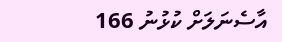އާސެނަލަށް ކުޅުނު 166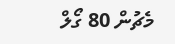މެޗުން 80 ގޯލް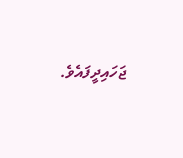ޖަހައިދީފައެވެ.